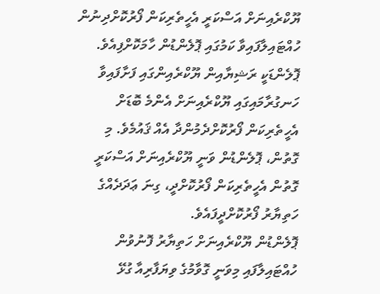ޔޫކްރެއިނަށް އަސްކަރީ އެހީތެރިކަން ފޯރުކޮށްދިނުން ހުއްޓައިލާފައިވާ ކަމުގައި ޕޮލެންޑުން ހާމަކޮށްފިއެވެ. ޕޮލެންޑަކީ ރަޝިޔާއިން ޔޫކްރެއިންގައި ފަށާފައިވާ ހަނގުރާމައިގައި ޔޫކްރެއިނަށް އެންމެ ބޮޑަށް އެހީތެރިކަން ފޯރުކޮށްދެމުންދާ އެއް ޤައުމެވެ. މި ގޮތުން، ޕޮލެންޑުން ވަނީ ޔޫކްރެއިނަށް އަސްކަރީ ގޮތުން އެހީތެރިކަން ފޯރުކޮށްދީ، ގިނަ ޢަދަދެއްގެ ހަތިޔާރު ފޯރުކޮށްދީފައެވެ.
ޕޮލެންޑުން ޔޫކްރެއިނަށް ހަތިޔާރު ފޮނުވުން ހުއްޓައިލާފައި މިވަނީ ގޮވާމުގެ ވިޔަފާރިއާ ގުޅޭ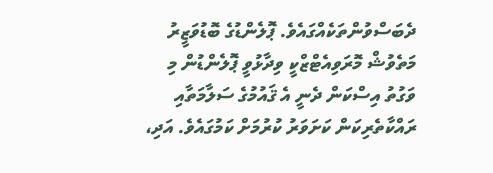ދެބަސްވުންތަކެއްގައެވެ. ޕޮލެންޑުގެ ބޮޑުވަޒީރު މަތެވުޝް މޮރަވިއެޓްޒްކީ ވިދާޅުވީ ޕޮލެންޑުން މި ވަގުތު އިސްކަން ދެނީ އެ ޤައުމުގެ ސަލާމަތާއި ރައްކާތެރިކަން ކަށަވަރު ކުރުމަށް ކަމުގައެވެ. އަދި،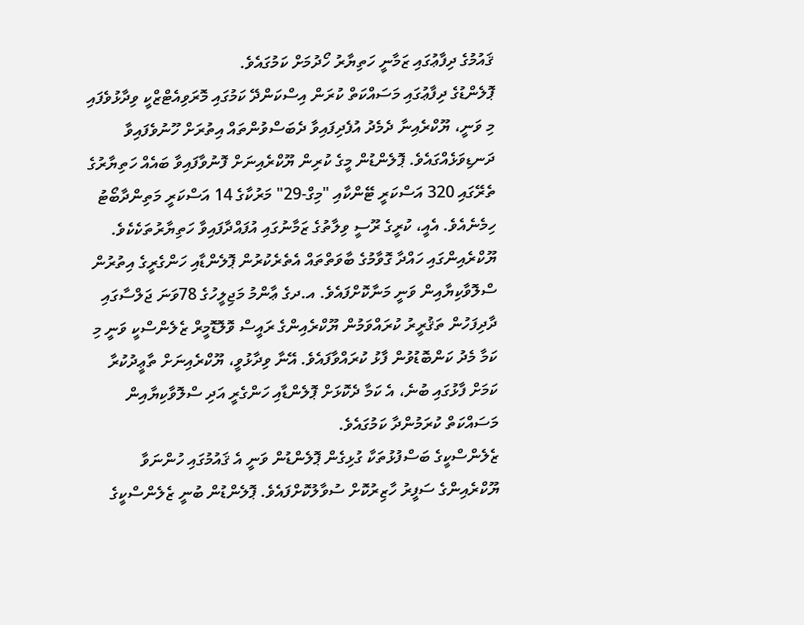ޤައުމުގެ ދިފާޢުގައި ޒަމާނީ ހަތިޔާރު ހޯދުމަށް ކަމުގައެވެ.
ޕޮލެންޑުގެ ދިފާޢުގައި މަސައްކަތް ކުރަން އިސްކަންދޭ ކަމުގައި މޮރަވިއެޓްޒްކީ ވިދާޅުވެފައި މި ވަނީ، ޔޫކްރެއިނާ ދެމެދު އުފެދިފައިވާ ދެބަސްވުންތައް އިތުރަށް ހޫނުވެފައިވާ ދަނޑިވަޅެއްގައެވެ. ޕޮލެންޑުން މީގެ ކުރިން ޔޫކްރެއިނަށް ފޮނުވާފައިވާ ބައެއް ހަތިޔާރުގެ ތެރޭގައި 320 އަސްކަރީ ޓޭންކާއި "މިގް-29" މަރުކާގެ 14 އަސްކަރީ މަތިންދާބޯޓު ހިމެނެއެވެ. އެއީ، ކުރީގެ ރޫސީ ވިލާތުގެ ޒަމާނުގައި އުފައްދާފައިވާ ހަތިޔާރުތަކެކެވެ.
ޔޫކްރެއިންގައި ހައްދާ ގޮވާމުގެ ބާވަތްތައް އެތެރެކުރުން ޕޮލެންޑާއި ހަންގެރީގެ އިތުރުން ސްލޮވާކިޔާއިން ވަނީ މަނާކޮށްފައެވެ. އ.ދގެ ޢާންމު މަޖިލީހުގެ 78ވަނަ ޖަލްސާގައި ދާދިފަހުން ތަޤުރީރު ކުރައްވަމުން ޔޫކްރެއިންގެ ރައީސް ވޮލޮޑޮމީރް ޒެލެންސްކީ ވަނީ މި ކަމާ މެދު ކަންބޮޑުވުން ފާޅު ކުރައްވާފައެވެ. އޭނާ ވިދާޅުވީ، ޔޫކްރެއިނަށް ތާޢީދުކުރާ ކަމަށް ފާޅުގައި ބުނެ، އެ ކަމާ ދެކޮޅަށް ޕޮލެންޑާއި ހަންގެރީ އަދި ސްލޮވާކިޔާއިން މަސައްކަތް ކުރަމުންދާ ކަމުގައެވެ.
ޒެލެންސްކީގެ ބަސްފުޅުތަކާ ގުޅިގެން ޕޮލެންޑުން ވަނީ އެ ޤައުމުގައި ހުންނަވާ ޔޫކްރެއިންގެ ސަފީރު ހާޒިރުކޮށް ސުވާލުކޮށްފައެވެ. ޕޮލެންޑުން ބުނީ ޒެލެންސްކީގެ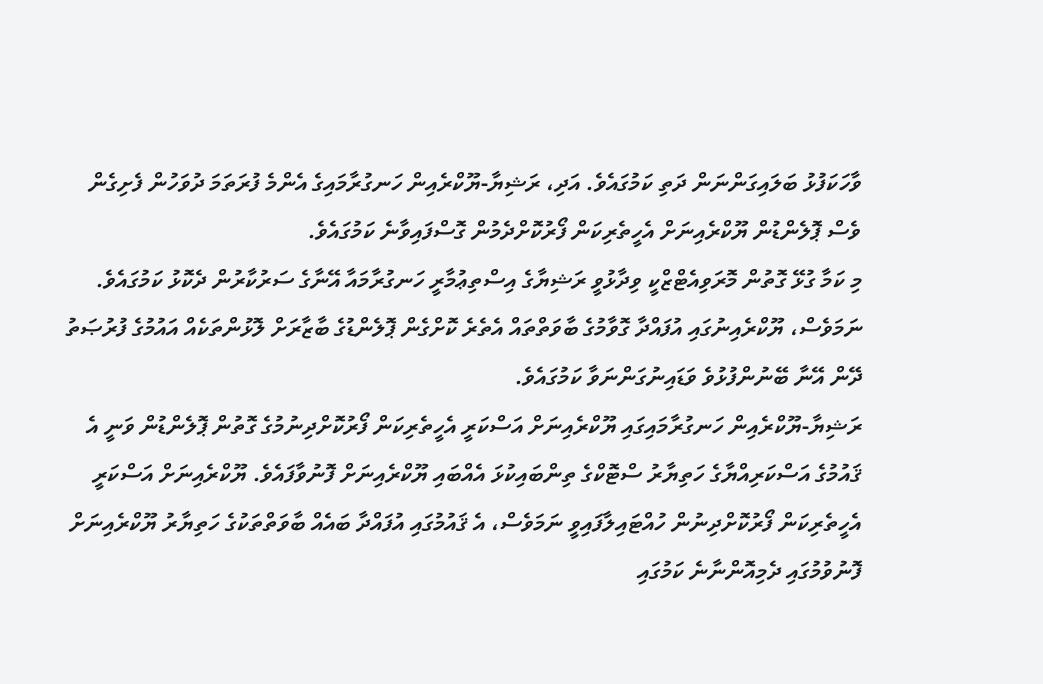ވާހަކަފުޅު ބަލައިގަންނަން ދަތި ކަމުގައެވެ. އަދި، ރަޝިޔާ-ޔޫކްރެއިން ހަނގުރާމައިގެ އެންމެ ފުރަތަމަ ދުވަހުން ފެށިގެން ވެސް ޕޮލެންޑުން ޔޫކްރެއިނަށް އެހީތެރިކަން ފޯރުކޮށްދެމުން ގޮސްފައިވާނެ ކަމުގައެވެ.
މި ކަމާ ގުޅޭ ގޮތުން މޮރަވިއެޓްޒްކީ ވިދާޅުވީ ރަޝިޔާގެ އިސްތިޢުމާރީ ހަނގުރާމައާ އޭނާގެ ސަރުކާރުން ދެކޮޅު ކަމުގައެވެ. ނަމަވެސް، ޔޫކްރެއިނުގައި އުފައްދާ ގޮވާމުގެ ބާވަތްތައް އެތެރެ ކޮށްގެން ޕޮލެންޑުގެ ބާޒާރަށް ލޮޅުންތަކެއް އައުމުގެ ފުރުޞަތު ދޭން އޭނާ ބޭނުންފުޅުވެ ވަޑައިނުގަންނަވާ ކަމުގައެވެ.
ރަޝިޔާ-ޔޫކްރެއިން ހަނގުރާމައިގައި ޔޫކްރެއިނަށް އަސްކަރީ އެހީތެރިކަން ފޯރުކޮށްދިނުމުގެ ގޮތުން ޕޮލެންޑުން ވަނީ އެ ޤައުމުގެ އަސްކަރިއްޔާގެ ހަތިޔާރު ސްޓޮކްގެ ތިންބައިކުޅަ އެއްބައި ޔޫކްރެއިނަށް ފޮނުވާފައެވެ. ޔޫކްރެއިނަށް އަސްކަރީ އެހީތެރިކަން ފޯރުކޮށްދިނުން ހުއްޓައިލާފައިވީ ނަމަވެސް، އެ ޤައުމުގައި އުފައްދާ ބައެއް ބާވަތްތަކުގެ ހަތިޔާރު ޔޫކްރެއިނަށް ފޮނުވުމުގައި ދެމިއޮންނާނެ ކަމުގައި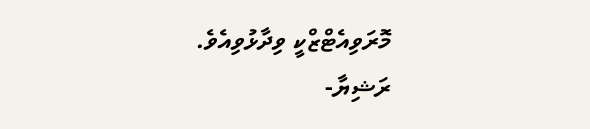މޮރަވިއެޓްޒްކީ ވިދާޅުވިއެވެ.
ރަޝިޔާ-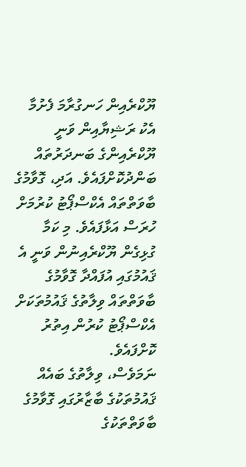ޔޫކްރެއިން ހަނގުރާމަ ފެށުމާ އެކު ރަޝިޔާއިން ވަނީ ޔޫކްރެއިންގެ ބަނދަރުތައް ބަންދުކޮށްފައެވެ. އަދި، ގޮވާމުގެ ބާވަތްތައް އެކްސްޕޯޓު ކުރުމަށް ހުރަސް އަޅާފައެވެ. މި ކަމާ ގުޅިގެން ޔޫކްރެއިނުން ވަނީ އެ ޤައުމުގައި އުފައްދާ ގޮވާމުގެ ބާވަތްތައް ވިލާތުގެ ޤައުމުތަކަށް އެކްސްޕޯޓު ކުރުން އިތުރު ކޮށްފައެވެ.
ނަމަވެސް، ވިލާތުގެ ބައެއް ޤައުމުތަކުގެ ބާޒާރުގައި ގޮވާމުގެ ބާވަތްތަކުގެ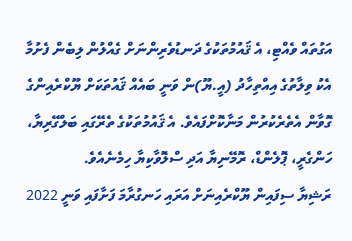އަގުތައް ވެއްޓި، އެ ޤައުމުތަކުގެ ދަނޑުވެރިންނަށް ގެއްލުން ލިބެން ފެށުމާ އެކު ވިލާތުގެ އިއްތިހާދު (އީ.ޔޫ)ން ވަނީ ބައެއް ޤައުތަކަށް ޔޫކްރެއިންގެ ގޮވާން އެތެރެކުރުން މަނާކޮށްފައެވެ. އެ ޤައުމުތަކުގެ ތެރޭގައި ބަލްގޭރިޔާ، ހަންގެރީ، ޕޮލެންޑް، ރޮމޭނިޔާ އަދި ސްލޮވާކިޔާ ހިމެނެއެވެ.
ރަޝިޔާ ސިފައިން ޔޫކްރެއިނަށް އަރައި ހަނގުރާމަ ފަށާފައި ވަނީ 2022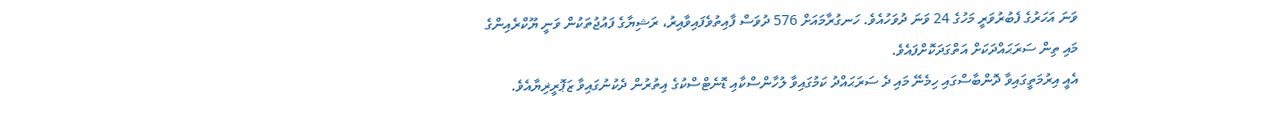ވަނަ އަހަރުގެ ފެބުރުވަރީ މަހުގެ 24 ވަނަ ދުވަހުއެވެ. ހަނގުރާމައަށް 576 ދުވަސް ފާއިތުވެފައިވާއިރު، ރަޝިޔާގެ ފައުޖުތަކުން ވަނީ ޔޫކްރެއިންގެ މައި ތިން ސަރަޙައްދަކަށް އަތްގަދަކޮށްފައެވެ.
އެއީ އިރުމަތީގައިވާ ދޮންބާސްގައި ހިމެނޭ މައި ދެ ސަރަޙައްދު ކަމުގައިވާ ލުހާންސްކާއި ޑޮނެޓްސްކުގެ އިތުރުން ދެކުނުގައިވާ ޒަޕޮރީޜިޔާއެވެ.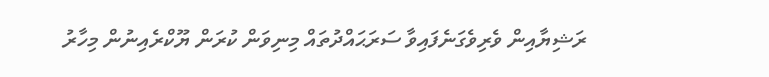ރަޝިޔާއިން ވެރިވެގަނެފައިވާ ސަރަޙައްދުތައް މިނިވަން ކުރަން ޔޫކްރެއިނުން މިހާރު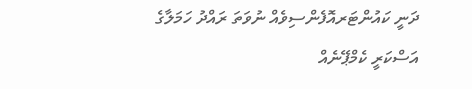ދަނީ ކައުންޓަރއޮފެންސިވެއް ނުވަތަ ރައްދު ހަމަލާގެ އަސްކަރީ ކެމްޕޭނެއް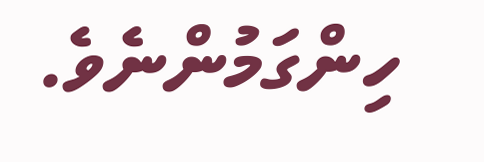ހިންގަމުންނެވެ.